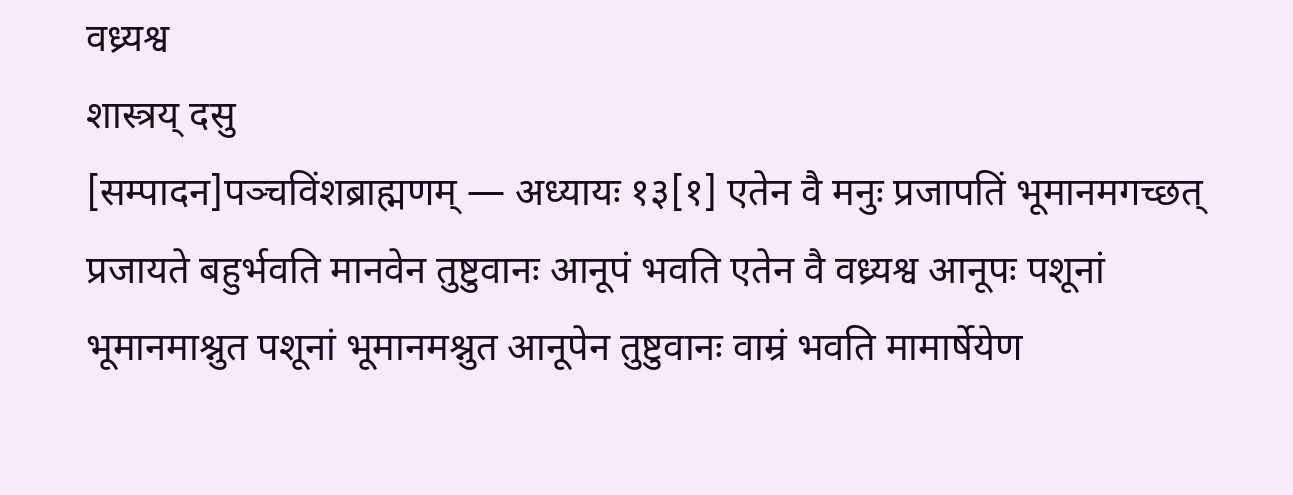वध्र्यश्व
शास्त्रय् दसु
[सम्पादन]पञ्चविंशब्राह्मणम् — अध्यायः १३[१] एतेन वै मनुः प्रजापतिं भूमानमगच्छत् प्रजायते बहुर्भवति मानवेन तुष्टुवानः आनूपं भवति एतेन वै वध्र्यश्व आनूपः पशूनां भूमानमाश्नुत पशूनां भूमानमश्नुत आनूपेन तुष्टुवानः वाम्रं भवति मामार्षेयेण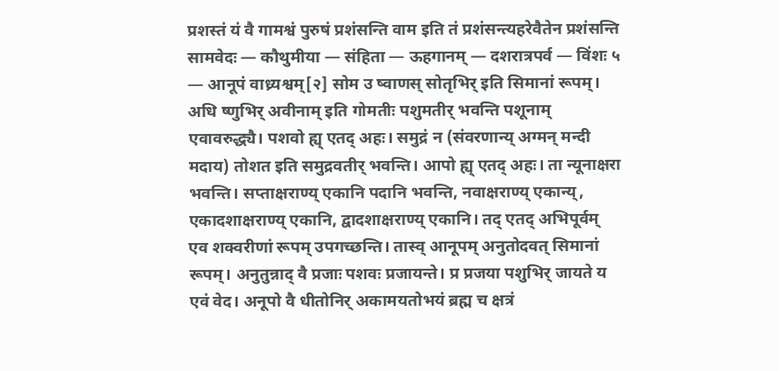प्रशस्तं यं वै गामश्वं पुरुषं प्रशंसन्ति वाम इति तं प्रशंसन्त्यहरेवैतेन प्रशंसन्ति
सामवेदः — कौथुमीया — संहिता — ऊहगानम् — दशरात्रपर्व — विंशः ५ — आनूपं वाध्र्यश्वम्[२] सोम उ ष्वाणस् सोतृभिर् इति सिमानां रूपम्। अधि ष्णुभिर् अवीनाम् इति गोमतीः पशुमतीर् भवन्ति पशूनाम् एवावरुद्ध्यै। पशवो ह्य् एतद् अहः। समुद्रं न (संवरणान्य् अग्मन् मन्दी मदाय) तोशत इति समुद्रवतीर् भवन्ति। आपो ह्य् एतद् अहः। ता न्यूनाक्षरा भवन्ति। सप्ताक्षराण्य् एकानि पदानि भवन्ति, नवाक्षराण्य् एकान्य्, एकादशाक्षराण्य् एकानि, द्वादशाक्षराण्य् एकानि। तद् एतद् अभिपूर्वम् एव शक्वरीणां रूपम् उपगच्छन्ति। तास्व् आनूपम् अनुतोदवत् सिमानां रूपम्। अनुतुन्नाद् वै प्रजाः पशवः प्रजायन्ते। प्र प्रजया पशुभिर् जायते य एवं वेद। अनूपो वै धीतोनिर् अकामयतोभयं ब्रह्म च क्षत्रं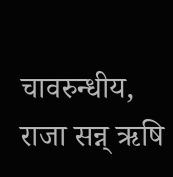चावरुन्धीय, राजा सन्न् ऋषि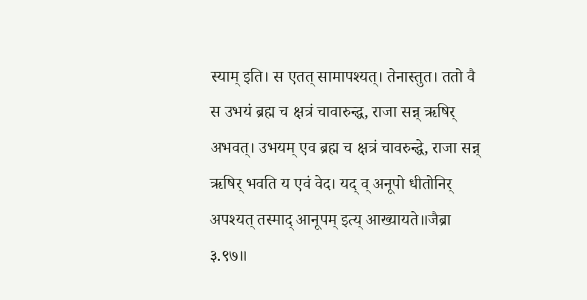स्याम् इति। स एतत् सामापश्यत्। तेनास्तुत। ततो वै स उभयं ब्रह्म च क्षत्रं चावारुन्द्ध, राजा सन्न् ऋषिर् अभवत्। उभयम् एव ब्रह्म च क्षत्रं चावरुन्द्धे, राजा सन्न् ऋषिर् भवति य एवं वेद। यद् व् अनूपो धीतोनिर् अपश्यत् तस्माद् आनूपम् इत्य् आख्यायते॥जैब्रा ३.९७॥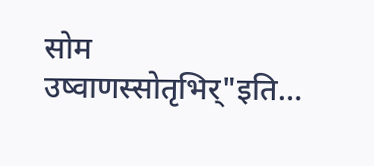सोम उष्वाणस्सोतृभिर्"इति…